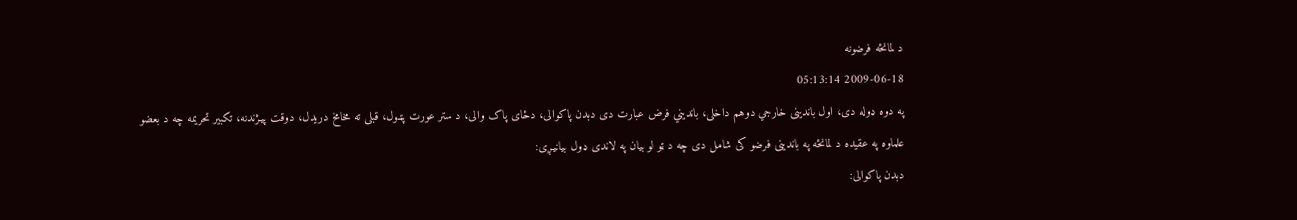د لمانځه فرضونه
2009-06-18 05:13:14
په دوه ډوله دی، اول باندينی خارجي دوهم داخلی، بانديني فرض عبارت دی دبدن پاکوالی، دځای پاک والی، د ستر عورت پټـول، قبلی ته مخامخ دريدل، دوقت پيـژندنه، تکبير تحريمه چه د بعضو علماوه په عقيده د لمانځه په باندينی فرضو کی شامل دی چه د ټو لو بيان په لاندی ډول بيانيـږی:
دبدن پاکوالی: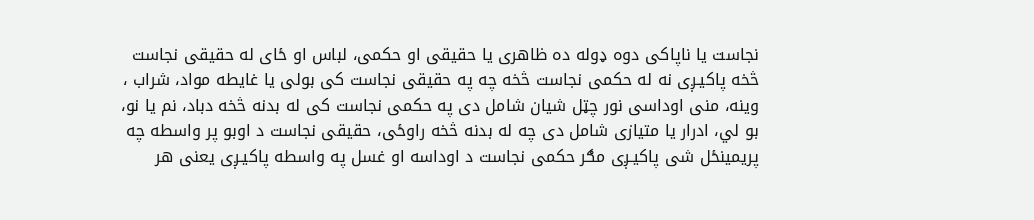نجاست يا ناپاکی دوه ډوله ده ظاهری يا حقيقی او حکمی، لباس او ځای له حقيقی نجاست څخه پاکيـږی نه له حکمی نجاست څخه چه په حقيقی نجاست کی بولی يا غايطه مواد، شراب ، وينه، منی اوداسی نور چټل شيان شامل دی په حکمی نجاست کی له بدنه څخه دباد، نم يا نو، بو لي، ادرار يا متيازی شامل دی چه له بدنه څخه راوځی، حقيقی نجاست د اوبو پر واسطه چه پريمينځل شی پاکيـږی مګر حکمی نجاست د اوداسه او غسل په واسطه پاکيـږی يعنی هر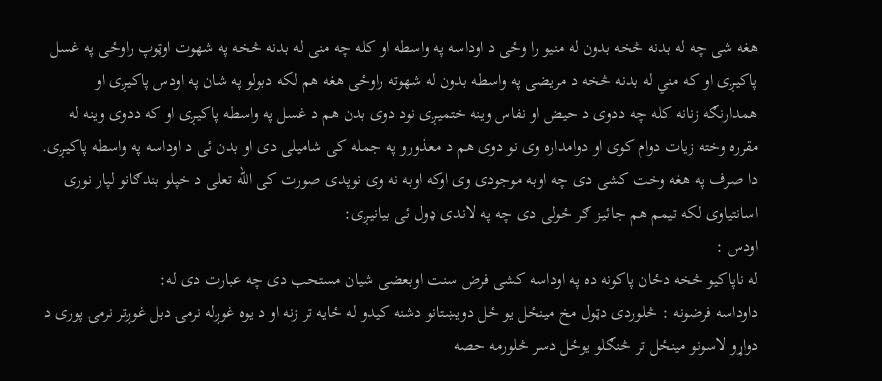هغه شی چه له بدنه څخه بدون له منيو را وځی د اوداسه په واسطه او کله چه منی له بدنه څخه په شهوت اوټوپ راوځی په غسل پاکيـږی او که مني له بدنه څخه د مريضی په واسطه بدون له شهوته راوځی هغه هم لکه دبولو په شان په اودس پاکيـږی او همدارنګه زنانه کله چه ددوی د حيض او نفاس وينه ختميـږی نود دوی بدن هم د غسل په واسطه پاکيـږی او که ددوی وينه له مقرره وخته زيات دوام کوی او دوامداره وی نو دوی هم د معذورو په جمله کی شاميلی دی او بدن ئی د اوداسه په واسطه پاکيـږی.
دا صرف په هغه وخت کشی دی چه اوبه موجودی وی اوکه اوبه نه وی نوپدی صورت کی الله تعلی د خپلو بندګانو لپار نوری اسانتياوی لکه تيمم هم جائيـز ګر ځولی دی چه په لاندی ډول ئی بيانيـږی:
اودس :
له ناپاکيو څخه دځان پاکونه ده په اوداسه کشی فرض سنت اوبعضی شيان مستحب دی چه عبارت دی له:
داوداسه فرضونه : څلوردی دټول مخ مينځل يو ځل دويښتانو دشنه کيدو له ځايه تر زنه او د يوه غوږله نرمۍ دبل غوږتر نرمۍ پوری د دواړو لاسونو مينځل تر څنګلو يوځل دسر څلورمه حصه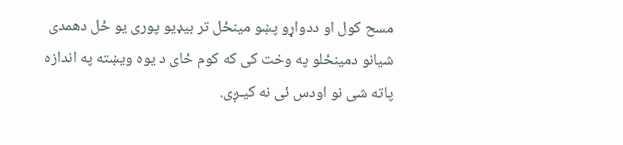مسح کول او ددواړو پښو مينځل تر بيډيو پوری يو ځل دهمدی شيانو دمينځلو په وخت کی که کوم ځای د يوه ويښته په اندازه پاته شی نو اودس ئی نه کيـږی.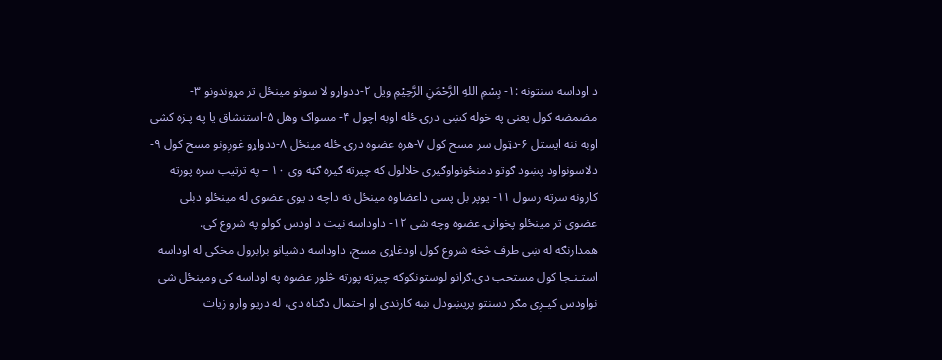د اوداسه سنتونه :۱- بِسْمِ اللهِ الرَّحْمَنِ الرَّحِيْمِ ويل ۲-ددواړو لا سونو مينځل تر مړوندونو ۳- مضمضه کول يعنی په خوله کښی درۍ ځله اوبه اچول ۴- مسواک وهل ۵-استنشاق يا په پـزه کشی اوبه ننه ايستل ۶-دټول سر مسح کول ۷-هره عضوه درۍ ځله مينځل ۸-ددواړو غوږونو مسح کول ۹-دلاسونواود پښود ګوتو دمنځونواوګيری خلالول که چيرته ګيره ګڼه وی ۱۰ – په ترتيب سره پورته کارونه سرته رسول ۱۱- يوپر بل پسی داعضاوه مينځل نه داچه د يوی عضوی له مينځلو دبلی عضوی تر مينځلو پخوانۍ عضوه وچه شی ۱۲- داوداسه نيت د اودس کولو په شروع کی.
همدارنګه له ښی طرف څخه شروع کول اودغاړی مسح، داوداسه دشيانو برابرول مخکی له اوداسه استـنـجا کول مستحب دی.ګرانو لوستونکوکه چيرته پورته څلور عضوه په اوداسه کی ومينځل شی نواودس کيـږی مګر دسنتو پريښودل ښه کارندی او احتمال دګناه دی، له دريو وارو زيات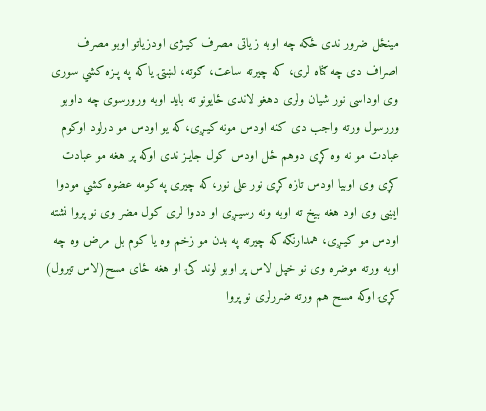مينځل ضرور ندی ځکه چه اوبه زياتی مصرف کيـژی اودزياتو اوبو مصرف اصراف دی چه ګناه لری، که چيرته ساعت، ګوته، لښتۍ ياکه په پـزه کشي سوری وی اوداسی نور شيان ولری دهغو لاندی ځايونو ته بايد اوبه ورورسوی چه داوبو وررسول ورته واجب دی کنه اودس مونه کيـږی،که يو اودس مو درلود اوکوم عبادت مو نه وه کړی دوهم ځل اودس کول جايـز ندی اوکه پر هغه مو عبادت کړی وی اوبيا اودس تازه کړی نور علی نور،که چيری په کومه عضوه کشي مودوا ايښی وی اود هغه بيخ ته اوبه ونه رسيـږی او ددوا لری کول مضر وی نو پروا نشته اودس مو کيـږی، همدارنګه که چيرته په بدن مو زخم وه يا کوم بل مرض وه چه اوبه ورته موضره وی نو خپل لاس پر اوبو لوند کۍ او هغه ځای مسح(لاس تيرول) کړۍ اوکه مسح هم ورته ضررلری نو پروا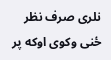نلری صرف نظر ځنی وکوی اوکه پر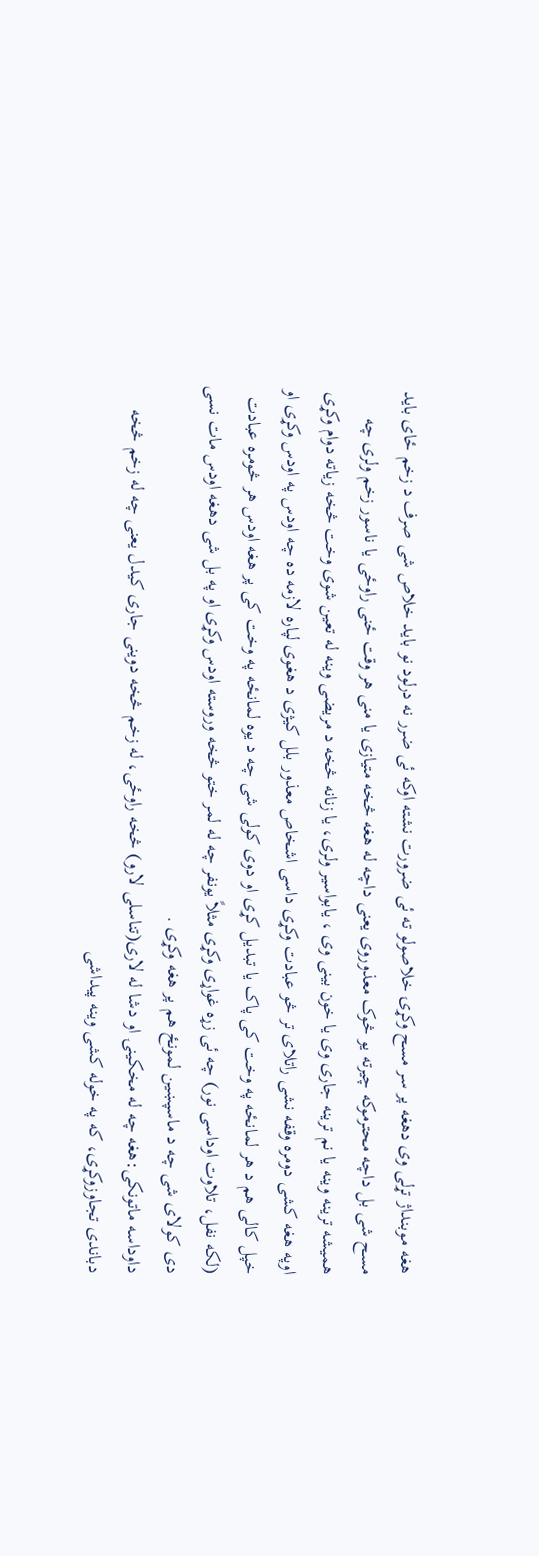هغه موبنداژ تړلی وی دهغه پر سر مسح وکړۍ خلاصولو ته ئی ضرورت نشته اوکه ئی ضرر نه درلود نو بايد خلاص شی صرف د زخم ځای بايد مسح شی بل داچه محترموکه چيرته يو څوک معذوروی يعنی داچه له هغه څخه متيازی يا منی هر وقت ځنی راوځی يا ناسور زخم ولری چه هميشه ترينه وينه يا نم ترينه جاری وی يا خون بينی وی ، يابواسير ولری، يا زنانه څخه د مريضی وينه له تعين شوی وخت څخه زياته دوام وکړی اوپه هغه کشی دومره وقفه نشی راتلای تر څو عبادت وکړی داسی اشخاص معذور بلل کيـژی د هغوی لپاره لازمه ده چه اودس په اودس وکړی او خپل کالی هم د هر لمانځه په وخت کی پاک يا تبديل کړی او دوی کولی شی چه د يوه لمانځه په وخت کی پر هغه اودس هر څومره عبادت (لکه نفل، تلاوت اوداسی نور) چه ئی زړه غواړی وکړی مثلاً يونفر چه له لمر ختو څخه وروسته اودس وکړی او په بل شی دهغه اودس مات نسی دی کولای شی چه د ماسپښين لمونځ هم پر هغه وکړی .
داوداسه ماتونکی:هغه چه له مخکينۍ او دشا له لاری(تناسلی لارو) څخه راوځی، له زخم څخه دوينی جاری کيدل يعنی چه له زخم څخه دباندی تجاوزوکړی، که په خوله کشی وينه پيداشی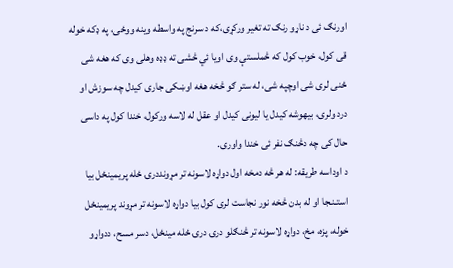اورنګ ئی د ناړو رنګ ته تغير ورکړی،که د سرنج په واسطه وينه ووځی، په ډکه خوله قی کول، خوب کول که څملستې وی اويا ئي څشی ته ډډه وهلی وی که هغه شی ځنی لری شی اوچپه شی، له ستر ګو څخه هغه اوښکی جاری کيدل چه سوزش او درد ولری، بيهوشه کيدل يا ليونی کيدل او عقل له لاسه ورکول، خندا کول په داسی حال کی چه دڅنګ نفر ئی خندا واوری.
د اوداسه طريقه: له هر څه دمخه اول دواړه لاسونه تر مړونددرۍ ځله پريمينځل بيا استـنـجا او له بدن څخه نور نجاست لری کول بيا دواړه لاسونه تر مړوند پريمينځل خوله، پزه، مخ، دواړه لاسونه تر څنګلو درۍ درۍ ځله مينځل، دسر مسح، ددواړو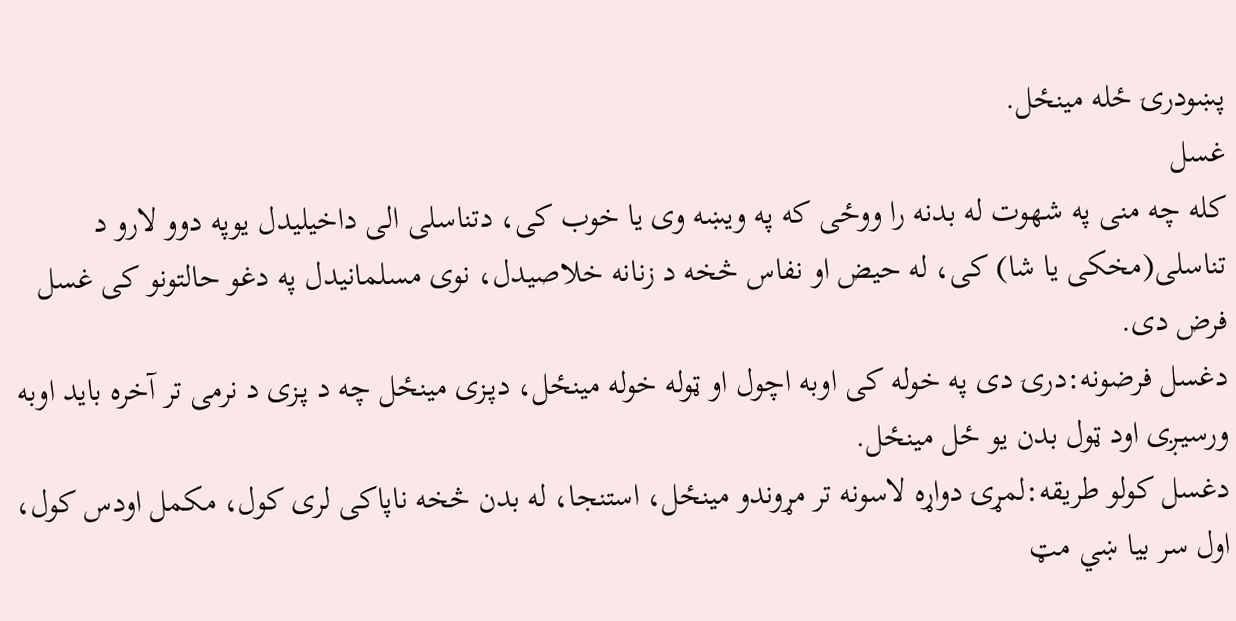پښودرۍ ځله مينځل.
غسل
کله چه منی په شهوت له بدنه را ووځی که په ويښه وی يا خوب کی، دتناسلی الی داخيليدل يوپه دوو لارو د تناسلی(مخکی يا شا) کی، له حيض او نفاس څخه د زنانه خلاصيدل، نوی مسلمانيدل په دغو حالتونو کی غسل فرض دی.
دغسل فرضونه:درۍ دی په خوله کی اوبه اچول او ټوله خوله مينځل، دپـزی مينځل چه د پـزی د نرمی تر آخره بايد اوبه ورسيـږی اود ټول بدن يو ځل مينځل.
دغسل کولو طريقه:لمړۍ دواړه لاسونه تر مړوندو مينځل، استنجا، له بدن څخه ناپاکی لری کول، مکمل اودس کول، اول سر بيا ښي مټ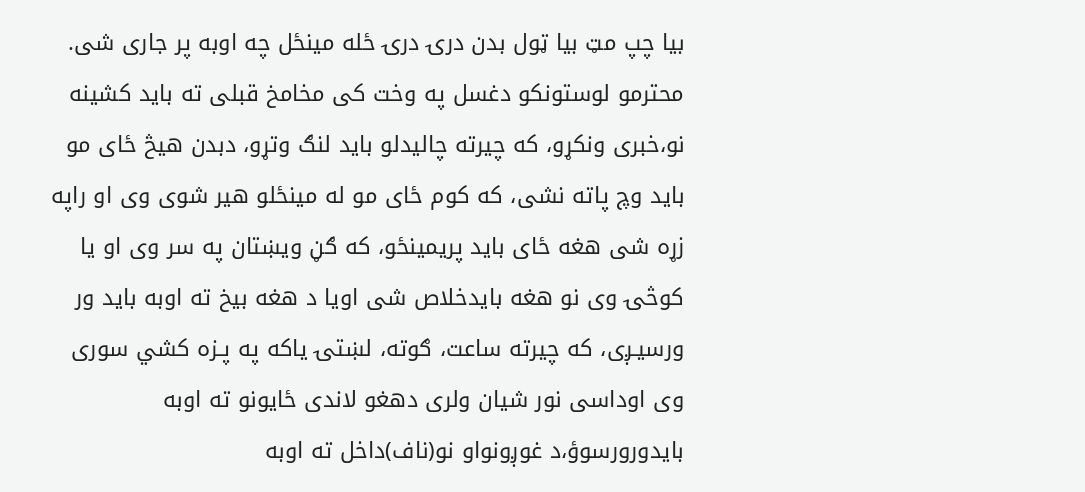بيا چپ مټ بيا ټول بدن درۍ درۍ ځله مينځل چه اوبه پر جاری شی.
محترمو لوستونکو دغسل په وخت کی مخامخ قبلی ته بايد کشينه نو،خبری ونکړو، که چيرته چاليدلو بايد لنګ وتړو، دبدن هيڅ ځای مو بايد وچ پاته نشی، که کوم ځای مو له مينځلو هير شوی وی او راپه زړه شی هغه ځای بايد پريمينځو، که ګڼ ويښتان په سر وی او يا کوڅۍ وی نو هغه بايدخلاص شی اويا د هغه بيخ ته اوبه بايد ور ورسيـږی، که چيرته ساعت، ګوته، لښتۍ ياکه په پـزه کشي سوری وی اوداسی نور شيان ولری دهغو لاندی ځايونو ته اوبه بايدورورسوؤ،د غوږونواو نو(ناف)داخل ته اوبه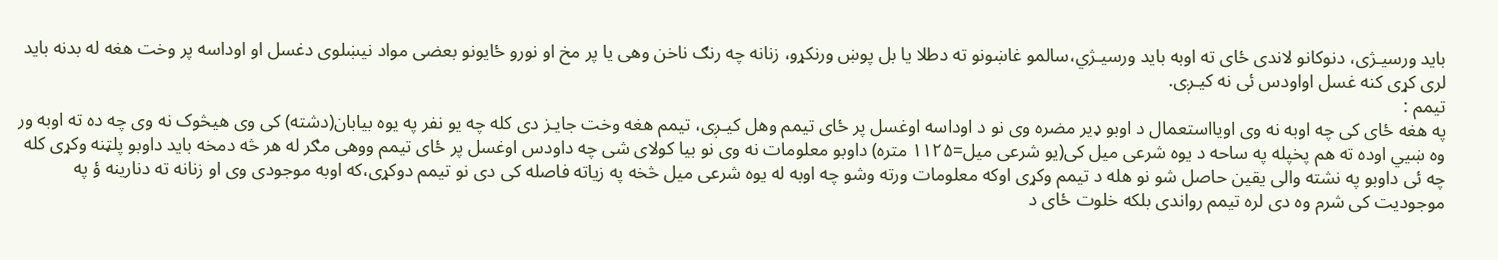بايد ورسيـژی، دنوکانو لاندی ځای ته اوبه بايد ورسيـژي،سالمو غاښونو ته دطلا يا بل پوښ ورنکړو، زنانه چه رنګ ناخن وهی يا پر مخ او نورو ځايونو بعضی مواد نيښلوی دغسل او اوداسه پر وخت هغه له بدنه بايد لری کړی کنه غسل اواودس ئی نه کيـږی.
تيمم :
په هغه ځای کی چه اوبه نه وی اويااستعمال د اوبو ډير مضره وی نو د اوداسه اوغسل پر ځای تيمم وهل کيـږی، تيمم هغه وخت جايـز دی کله چه يو نفر په يوه بيابان(دشته) کی وی هيڅوک نه وی چه ده ته اوبه ور وه ښيي اوده ته هم پخپله په ساحه د يوه شرعی ميل کی(يو شرعی ميل=۱۱۲۵ متره) داوبو معلومات نه وی نو بيا کولای شی چه داودس اوغسل پر ځای تيمم ووهی مګر له هر څه دمخه بايد داوبو پلټنه وکړی کله چه ئی داوبو په نشته والی يقين حاصل شو نو هله د تيمم وکړی اوکه معلومات ورته وشو چه اوبه له يوه شرعی ميل څخه په زياته فاصله کی دی نو تيمم دوکړی،که اوبه موجودی وی او زنانه ته دنارينه ؤ په موجوديت کی شرم وه دی لره تيمم رواندی بلکه خلوت ځای د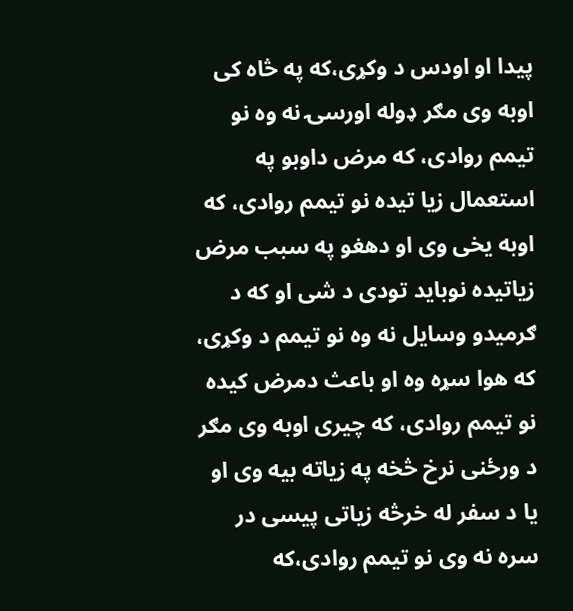پيدا او اودس د وکړی،که په څاه کی اوبه وی مګر ډوله اورسۍ نه وه نو تيمم روادی، که مرض داوبو په استعمال زيا تيده نو تيمم روادی، که اوبه يخی وی او دهغو په سبب مرض زياتيده نوبايد تودی د شی او که د ګرميدو وسايل نه وه نو تيمم د وکړی، که هوا سړه وه او باعث دمرض کيده نو تيمم روادی، که چيری اوبه وی مګر د ورځنی نرخ څخه په زياته بيه وی او يا د سفر له خرڅه زياتی پيسی در سره نه وی نو تيمم روادی،که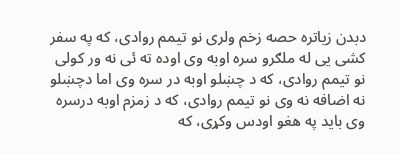دبدن زياتره حصه زخم ولری نو تيمم روادی، که په سفر کشی يی له ملګرو سره اوبه وی اوده ته ئی نه ور کولی نو تيمم روادی، که د چښلو اوبه در سره وی اما دچښلو نه اضافه نه وی نو تيمم روادی، که د زمزم اوبه درسره وی بايد په هغو اودس وکړی، که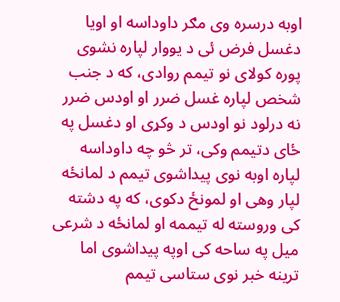اوبه درسره وی مګر داوداسه او اويا دغسل فرض ئی د يووار لپاره نشوی پوره کولای نو تيمم روادی، که د جنب شخص لپاره غسل ضرر او اودس ضرر نه درلود نو اودس د وکړی او دغسل په ځای دتيمم وکی، تر څو چه داوداسه لپاره اوبه نوی پيداشوی تيمم د لمانځه لپار وهی او لمونځ دکوی، که په دشته کی وروسته له تيممه او لمانځه د شرعی ميل په ساحه کی اوپه پيداشوی اما ترينه خبر نوی ستاسی تيمم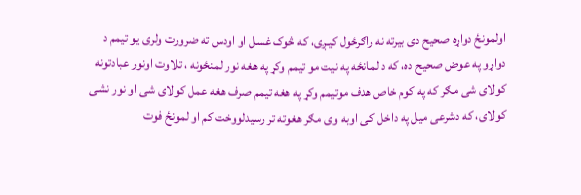اولمونځ دواړه صحيح دی بيرته نه راګرځول کيـږی، که څوک غسل او اودس ته ضرورت ولری يو تيمم د دواړو په عوض صحيح ده، که د لمانځه په نيت مو تيمم وکړ په هغه نور لمنځونه ، تلاوت اونور عبادتونه کولای شی مګر که په کوم خاص هدف موتيمم وکړ په هغه تيمم صرف هغه عمل کولای شی او نور نشی کولای، که دشرعی ميل په داخل کی اوبه وی مګر هغوته تر رسيدلووخت کم او لمونځ فوت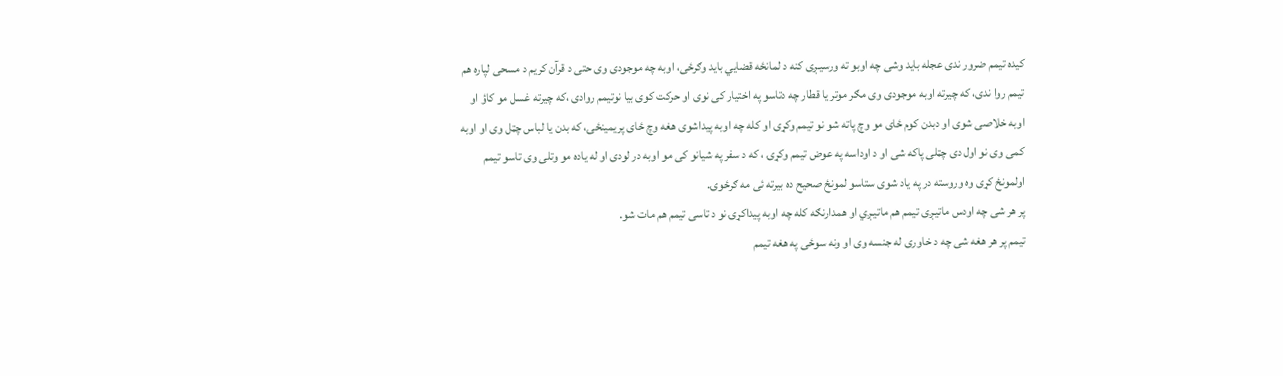کيده تيمم ضرور ندی عجله بايد وشی چه اوبو ته ورسيـږی کنه د لمانځه قضايي بايد وګرځی، اوبه چه موجودی وی حتی د قرآن کريم د مسحی لپاره هم تيمم روا ندی، که چيرته اوبه موجودی وی مګر موتر يا قطار چه دتاسو په اختيار کی نوی او حرکت کوی بيا نوتيمم روادی ،که چيرته غسل مو کاؤ او اوبه خلاصی شوی او دبدن کوم ځای مو وچ پاته شو نو تيمم وکړی او کله چه اوبه پيداشوی هغه وچ ځای پريمينځۍ، که بدن يا لباس چټل وی او اوبه کمی وی نو اول دی چټلی پاکه شی او د اوداسه په عوض تيمم وکړۍ ، که د سفر په شيانو کی مو اوبه در لودی او له ياده مو وتلی وی تاسو تيمم اولمونځ کړی وه وروسته در په ياد شوی ستاسو لمونځ صحيح ده بيرته ئی مه ګرځوۍ.
پر هر شی چه اودس ماتيـږی تيمم هم ماتيـږي او همدارنګه کله چه اوبه پيداکړۍ نو د تاسی تيمم هم مات شو.
تيمم پر هر هغه شی چه د خاوری له جنسه وی او ونه سوځی په هغه تيمم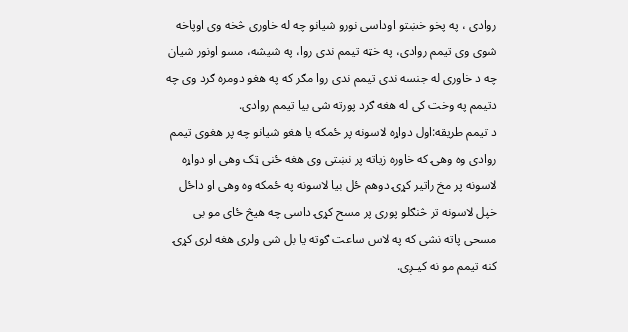روادی ، په پخو خښتو اوداسی نورو شيانو چه له خاوری څخه وی اوپاخه شوی وی تيمم روادی، په خټه تيمم ندی روا، په شيشه، مسو اونور شيان چه د خاوری له جنسه ندی تيمم ندی روا مګر که په هغو دومره ګرد وی چه دتيمم په وخت کی له هغه ګرد پورته شی بيا تيمم روادی.
د تيمم طريقه:اول دواړه لاسونه پر ځمکه يا هغو شيانو چه پر هغوی تيمم روادی وه وهۍ که خاوره زياته پر نښتی وی هغه ځنی ټک وهی او دواړه لاسونه پر مخ راتير کړۍ دوهم ځل بيا لاسونه په ځمکه وه وهی او داځل خپل لاسونه تر څنګلو پوری پر مسح کړۍ داسی چه هيڅ ځای مو بی مسحی پاته نشی که په لاس ساعت ګوته يا بل شی ولری هغه لری کړۍ کنه تيمم مو نه کيـږی.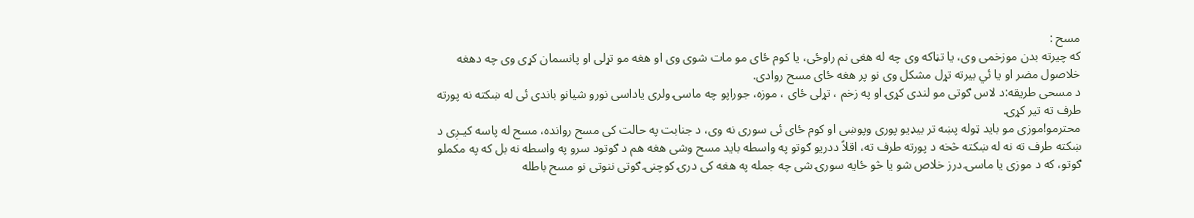مسح :
که چيرته بدن موزخمی وی، يا تڼاکه وی چه له هغی نم راوځی، يا کوم ځای مو مات شوی وی او هغه مو تړلی او پانسمان کړی وی چه دهغه خلاصول مضر او يا ئي بيرته تړل مشکل وی نو پر هغه ځای مسح روادی.
د مسحی طريقه:د لاس ګوتی مو لندی کړۍ او په زخم ، تړلی ځای ، موزه، جوراپو چه ماسۍ ولری ياداسی نورو شيانو باندی ئی له ښکته نه پورته طرف ته تير کړۍ.
محترمو!موزی مو بايد ټوله پښه تر بيډيو پوری وپوښی او کوم ځای ئی سوری نه وی، د جنابت په حالت کی مسح روانده، مسح له پاسه کيـږی د ښکته طرف ته نه له ښکته څخه د پورته طرف ته، اقلاً ددريو ګوتو په واسطه بايد مسح وشی هغه هم د ګوتود سرو په واسطه نه بل که په مکملو ګوتو، که د موزی يا ماسۍ درز خلاص شو يا څو ځايه سورۍ شی چه جمله په هغه کی درۍ کوچنۍ ګوتی ننوتی نو مسح باطله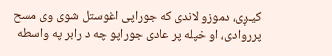کيـږی، دموزو لاندی که جوراپی اغوستل شوی وی مسح پرروادی، او خپله پر عادی جوراپو چه د رابر په واسطه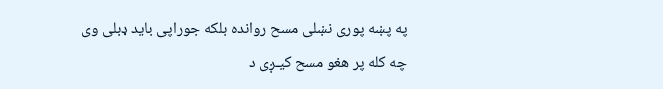په پښه پوری نښلی مسح روانده بلکه جوراپی بايد ډبلی وی چه کله پر هغو مسح کيـږی د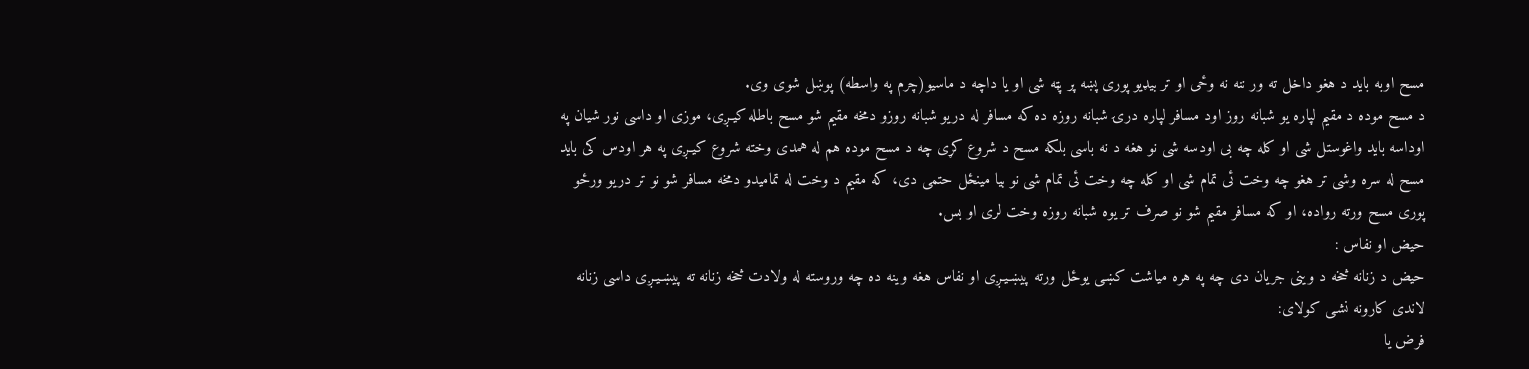مسح اوبه بايد د هغو داخل ته ور ننه نه وځی او تر بيډيو پوری پښه پر پټه شی او يا داچه د ماسيو(چرم په واسطه) پوښل شوی وی.
د مسح موده د مقيم لپاره يو شبانه روز اود مسافر لپاره درۍ شبانه روزه ده که مسافر له دريو شبانه روزو دمخه مقيم شو مسح باطله کيـږی، موزی او داسی نور شيان په اوداسه بايد واغوستل شی او کله چه بی اودسه شی نو هغه د نه باسی بلکه مسح د شروع کړی چه د مسح موده هم له همدی وخته شروع کيـږی په هر اودس کی بايد مسح له سره وشی تر هغو چه وخت ئی تمام شی او کله چه وخت ئی تمام شی نو بيا مينځل حتمی دی، که مقيم د وخت له تماميدو دمخه مسافر شو نو تر دريو ورځو پوری مسح ورته رواده، او که مسافر مقيم شو نو صرف تر يوه شبانه روزه وخت لری او بس.
حيض او نفاس :
حيض د زنانه څخه د وينی جريان دی چه په هره مياشت کښـی يوځل ورته پيښـيـږی او نفاس هغه وينه ده چه وروسته له ولادت څخه زنانه ته پيښـيـږی داسی زنانه لاندی کارونه نشـی کولای:
فرض يا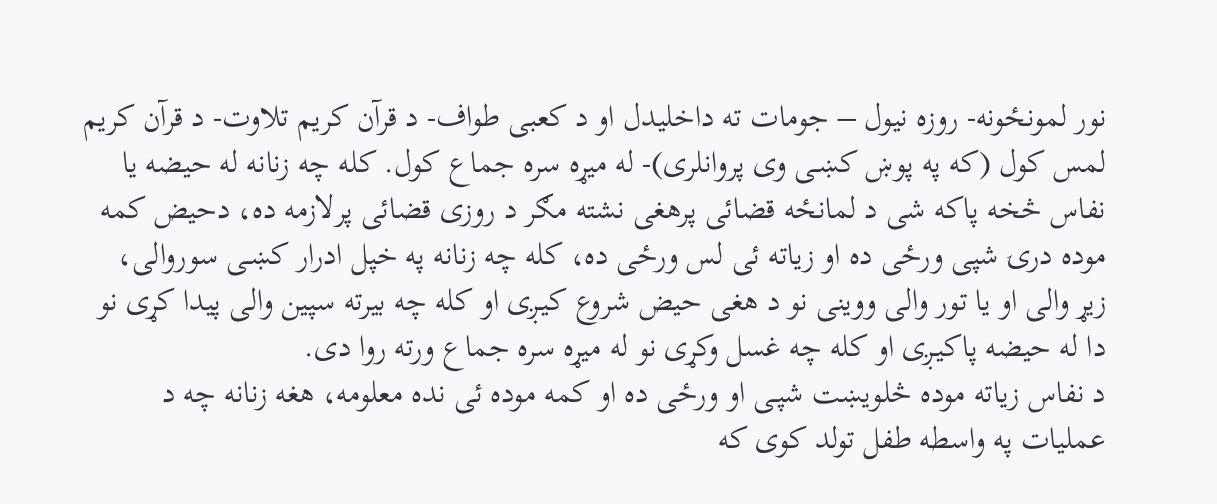نور لمونځونه- روزه نيول – جومات ته داخليدل او د کعبی طواف- د قرآن کريم تلاوت- د قرآن کريم لمس کول (که په پوښ کښـی وی پروانلری)- له ميړه سره جماع کول. کله چه زنانه له حيضه يا نفاس څخه پاکه شی د لمانځه قضائی پرهغی نشته مګر د روزی قضائی پرلازمه ده، دحيض کمه موده درۍ شپی ورځی ده او زياته ئی لس ورځی ده، کله چه زنانه په خپل ادرار کښـی سوروالی، زيړ والی او يا تور والی ووينی نو د هغی حيض شروع کيـږی او کله چه بيرته سپين والی پيدا کړی نو دا له حيضه پاکيـږی او کله چه غسل وکړی نو له ميړه سره جماع ورته روا دی.
د نفاس زياته موده څلويښت شپـی او ورځی ده او کمه موده ئی نده معلومه، هغه زنانه چه د عمليات په واسطه طفل تولد کوی که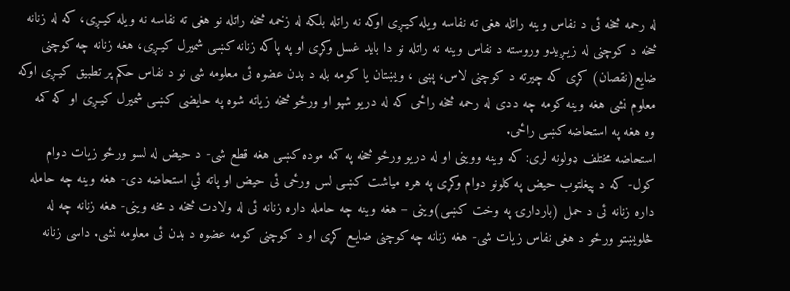له رحمه څخه ئی د نفاس وينه راتله هغی ته نفاسه ويله کيـږی اوکه نه راتله بلکه له زخمه څخه راتله نو هغی ته نفاسه نه ويله کيـږی، که له زنانه څخه د کوچنی له زيـږيدو وروسته د نفاس وينه نه راتله نو دا بايد غسل وکړی او په پاکه زنانه کښـی شميرل کيـږی، هغه زنانه چه کوچنی ضايع(نقصان) کړی که چيرته د کوچنی لاس، پښی ، ويښتان يا کومه بله د بدن عضوه ئی معلومه شی نو د نفاس حکم پر تطبيق کيـږی اوکه معلوم نشی هغه وينه کومه چه ددی له رحمه څخه راځی که له دريو شپو او ورځو څخه زياته شوه په حايضی کښـی شميرل کيـږی او که کمه وه هغه په استحاضه کښـی راځی.
استحاضه مختلف ډولونه لری: که وينه ووينی او له دريو ورځو څخه په کمه موده کښـی هغه قطع شی- د حيض له لسو ورځو زيات دوام کول- که د پيغلتوب حيض په کلونو دوام وکړی په هره مياشت کښـی لس ورځی ئی حيض او پاته ئي استحاضه دی- هغه وينه چه حامله داره زنانه ئی د حمل (باردارۍ په وخت کښـی)وينی – هغه وينه چه حامله داره زنانه ئی له ولادت څخه د مخه وينی- هغه زنانه چه له څلويښتو ورځو د هغی نفاس زيات شی- هغه زنانه چه کوچنی ضايـع کړی او د کوچنی کومه عضوه د بدن ئی معلومه نشی. داسی زنانه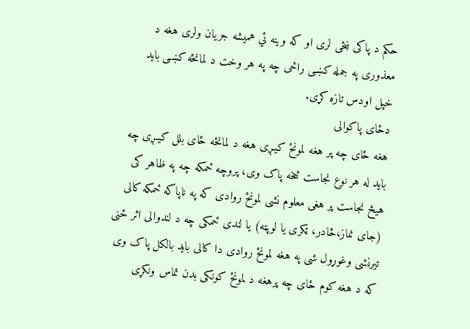حکم د پاکی ښځی لری او که وينه ئي هميشه جريان ولری هغه د معذوری په جمله کښـی راځی چه په هر وخت د لمانځه کښـی بايد خپل اودس تازه کړی.
دځای پاکوالی
هغه ځای چه پر هغه لمونځ کيـږی هغه د لمانځه ځای بلل کيـږی چه بايد له هر نوع نجاست څخه پاک وی، پروچه ځمکه چه په ظاهر کی هيڅ نجاست پر هغی معلوم نشی لمونځ روادی که په ناپاکه ځمکه کالی (جای نماز،څادر، ټکری يا لوپټه) يا لندی ځمکی چه د لندوالی اثر ځنی تيرنشی وغوړول شی په هغه لمونځ روادی دا کالی بايد بالکل پاک وی که د هغه کوم ځای چه پرهغه د لمونځ کونکی بدن تماس ونکړی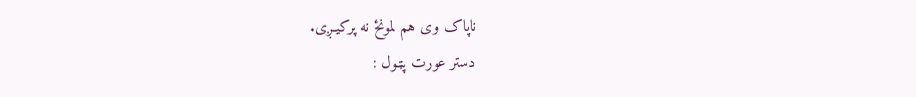ناپاک وی هم لمونځ نه پرکيـږی.
دستر عورت پټـول :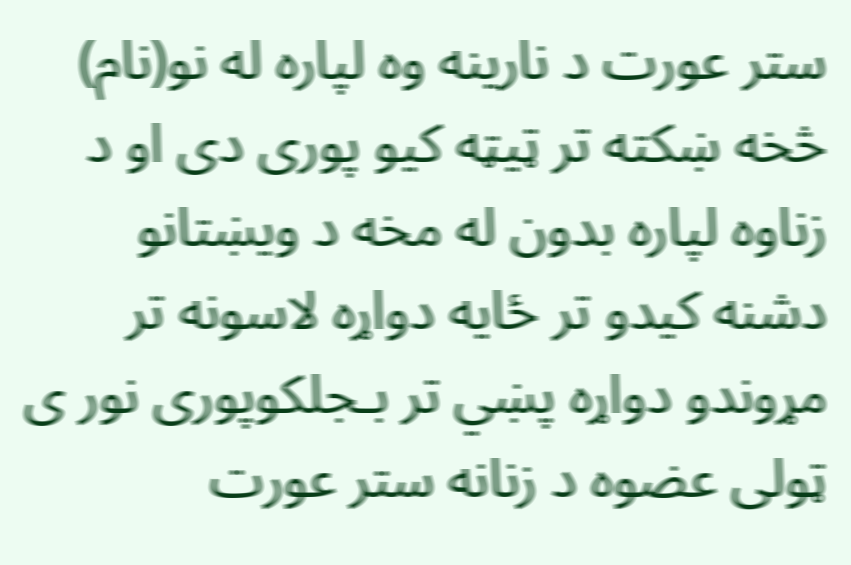ستر عورت د نارينه وه لپاره له نو(نام) څخه ښکته تر ټيټه کيو پوری دی او د زناوه لپاره بدون له مخه د ويښتانو دشنه کيدو تر ځايه دواړه لاسونه تر مړوندو دواړه پښي تر بـجلکوپوری نور ی ټولی عضوه د زنانه ستر عورت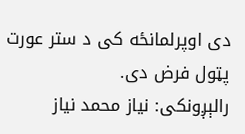دی اوپرلمانځه کی د ستر عورت پټول فرض دی.
رالېږونكى: نياز محمد نياز